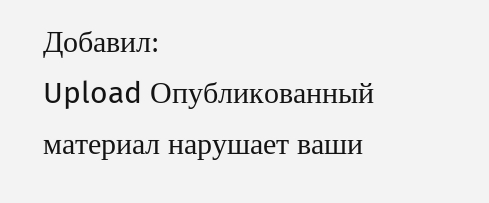Добавил:
Upload Опубликованный материал нарушает ваши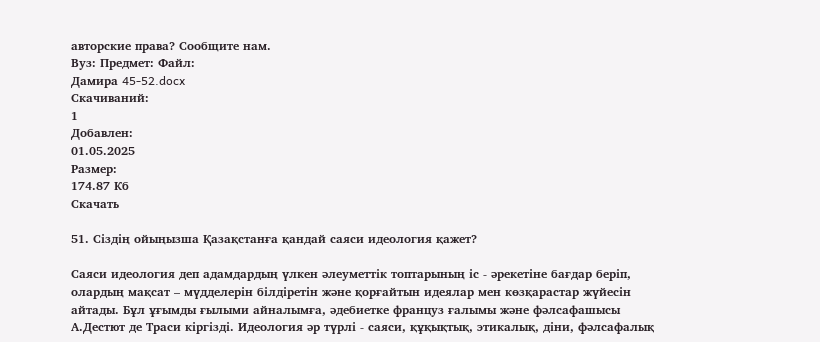авторские права? Сообщите нам.
Вуз: Предмет: Файл:
Дамира 45-52.docx
Скачиваний:
1
Добавлен:
01.05.2025
Размер:
174.87 Кб
Скачать

51. Сіздің ойыңызша Қазақстанға қандай саяси идеология қажет?

Саяси идеология деп адамдардың үлкен әлеуметтік топтарының іс - әрекетіне бағдар беріп, олардың мақсат – мүдделерін білдіретін және қорғайтын идеялар мен көзқарастар жүйесін айтады. Бұл ұғымды ғылыми айналымға, әдебиетке француз ғалымы және фәлсафашысы А.Дестют де Траси кіргізді. Идеология әр түрлі - саяси, құқықтық, этикалық, діни, фәлсафалық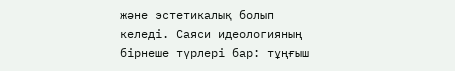және эстетикалық болып келеді. Саяси идеологияның бірнеше түрлері бар: тұңғыш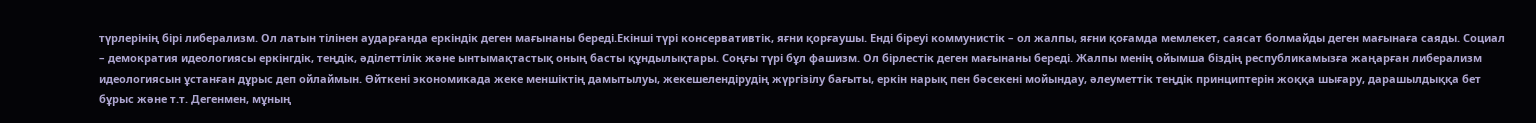түрлерінің бірі либерализм. Ол латын тілінен аударғанда еркіндік деген мағынаны береді.Екінші түрі консервативтік, яғни қорғаушы. Енді біреуі коммунистік – ол жалпы, яғни қоғамда мемлекет, саясат болмайды деген мағынаға саяды. Социал – демократия идеологиясы еркінгдік, теңдік, әділеттілік және ынтымақтастық оның басты құндылықтары. Соңғы түрі бұл фашизм. Ол бірлестік деген мағынаны береді. Жалпы менің ойымша біздің республикамызға жаңарған либерализм идеологиясын ұстанған дұрыс деп ойлаймын. Өйткені экономикада жеке меншіктің дамытылуы, жекешелендірудің жүргізілу бағыты, еркін нарық пен бәсекені мойындау, әлеуметтік теңдік принциптерін жоққа шығару, дарашылдыққа бет бұрыс және т.т. Дегенмен, мұның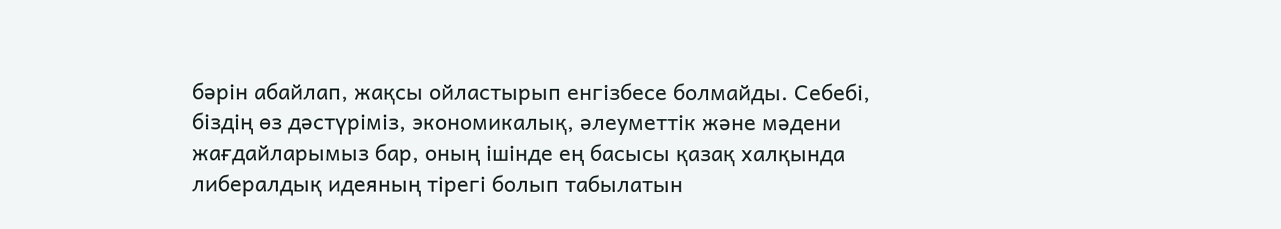бәрін абайлап, жақсы ойластырып енгізбесе болмайды. Себебі, біздің өз дәстүріміз, экономикалық, әлеуметтік және мәдени жағдайларымыз бар, оның ішінде ең басысы қазақ халқында либералдық идеяның тірегі болып табылатын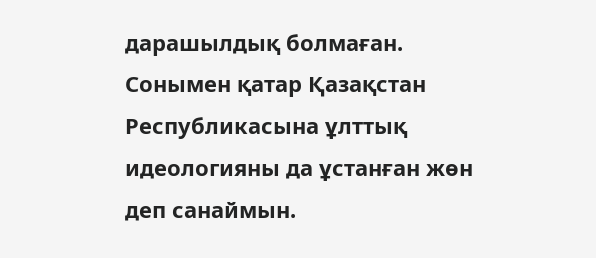дарашылдық болмаған. Сонымен қатар Қазақстан Республикасына ұлттық идеологияны да ұстанған жөн деп санаймын.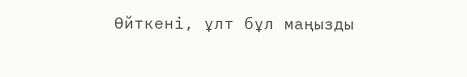Өйткені, ұлт бұл маңызды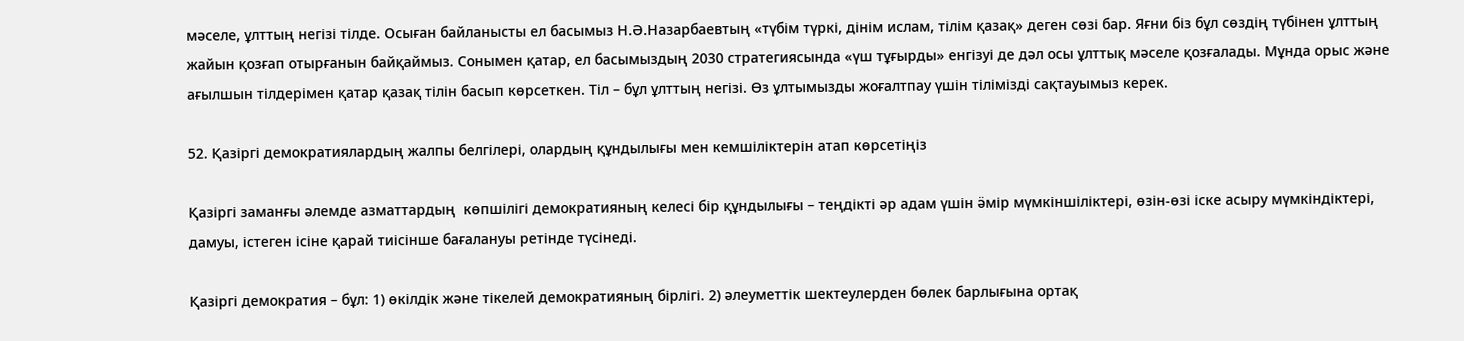мәселе, ұлттың негізі тілде. Осыған байланысты ел басымыз Н.Ә.Назарбаевтың «түбім түркі, дінім ислам, тілім қазақ» деген сөзі бар. Яғни біз бұл сөздің түбінен ұлттың жайын қозғап отырғанын байқаймыз. Сонымен қатар, ел басымыздың 2030 стратегиясында «үш тұғырды» енгізуі де дәл осы ұлттық мәселе қозғалады. Мұнда орыс және ағылшын тілдерімен қатар қазақ тілін басып көрсеткен. Тіл – бұл ұлттың негізі. Өз ұлтымызды жоғалтпау үшін тілімізді сақтауымыз керек.

52. Қазіргі демократиялардың жалпы белгілері, олардың құндылығы мен кемшіліктерін атап көрсетіңіз

Қазіргі заманғы әлемде азматтардың  көпшілігі демократияның келесі бір құндылығы – теңдікті әр адам үшін ӛмір мүмкіншіліктері, өзін-өзі іске асыру мүмкіндіктері, дамуы, істеген ісіне қарай тиісінше бағалануы ретінде түсінеді.

Қазіргі демократия – бұл: 1) өкілдік және тікелей демократияның бірлігі. 2) әлеуметтік шектеулерден бөлек барлығына ортақ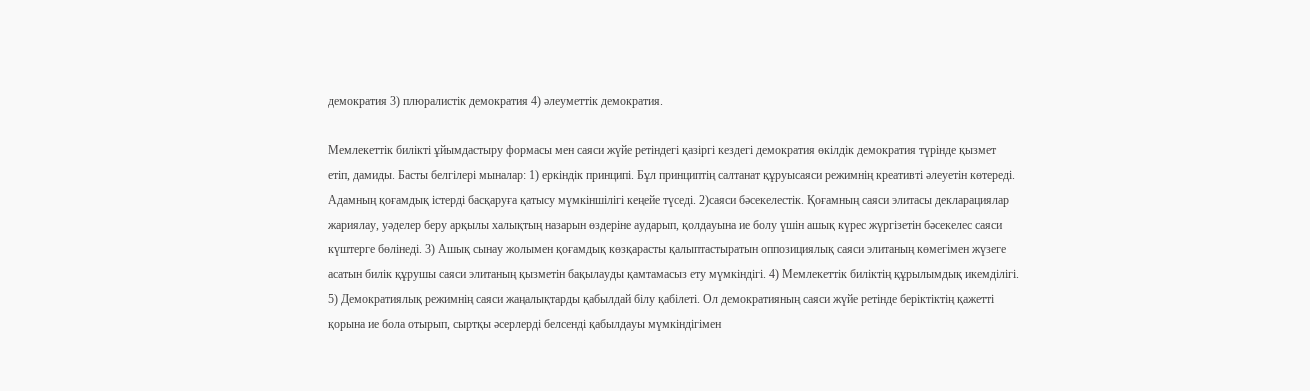демократия 3) плюралистік демократия 4) әлеуметтік демократия.

Мемлекеттік билікті ұйымдастыру формасы мен саяси жүйе ретіндегі қазіргі кездегі демократия өкілдік демократия түрінде қызмет етіп, дамиды. Басты белгілері мыналар: 1) еркіндік принципі. Бұл принциптің салтанат құруысаяси режимнің креативті әлеуетін көтереді. Адамның қоғамдық істерді басқаруға қатысу мүмкіншілігі кеңейе түседі. 2)саяси бәсекелестік. Қоғамның саяси элитасы декларациялар жариялау, уәделер беру арқылы халықтың назарын өздеріне аударып, қолдауына ие болу үшін ашық күрес жүргізетін бәсекелес саяси күштерге бөлінеді. 3) Ашық сынау жолымен қоғамдық көзқарасты қалыптастыратын оппозициялық саяси элитаның көмегімен жүзеге асатын билік құрушы саяси элитаның қызметін бақылауды қамтамасыз ету мүмкіндігі. 4) Мемлекеттік биліктің құрылымдық икемділігі. 5) Демократиялық режимнің саяси жаңалықтарды қабылдай білу қабілеті. Ол демократияның саяси жүйе ретінде беріктіктің қажетті қорына ие бола отырып, сыртқы әсерлерді белсенді қабылдауы мүмкіндігімен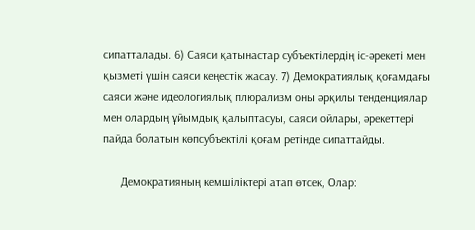сипатталады. 6) Саяси қатынастар субъектілердің іс-әрекеті мен қызметі үшін саяси кеңестік жасау. 7) Демократиялық қоғамдағы саяси және идеологиялық плюрализм оны әрқилы тенденциялар мен олардың ұйымдық қалыптасуы, саяси ойлары, әрекеттері пайда болатын көпсубъектілі қоғам ретінде сипаттайды.

      Демократияның кемшіліктері атап өтсек, Олар: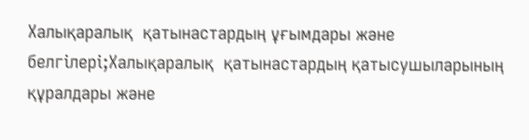Халықаралық  қатынастардың ұғымдары және  белгiлері;Халықаралық  қатынастардың қатысушыларының  құралдары және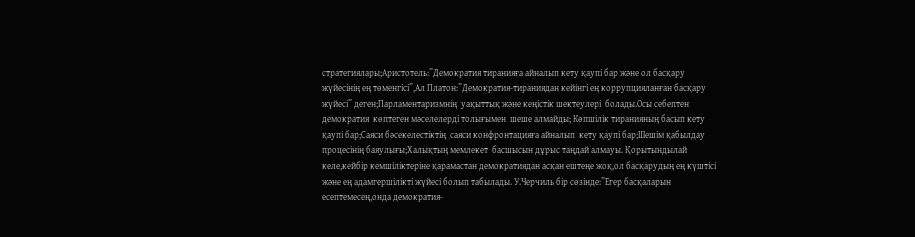стратегиялары;Аристотель:”Демократия тиранияға айналып кету қаупі бар және ол басқару жүйесінің ең төменгісі”,Ал Платон:”Демократия-тираниядан кейінгі ең коррупцияланған басқару жүйесі” деген;Парламентаризмнің  уақыттық және кеңістік шектеулері  болады.Осы себептен демократия  көптеген мәселелерді толығымен  шеше алмайды; Көпшілік тиранияның басып кету қаупі бар;Саяси бәсекелестіктің  саяси конфронтацияға айналып  кету қаупі бар;Шешім қабылдау  процесінің баяулығы;Халықтың мемлекет  басшысын дұрыс таңдай алмауы. Қорытындылай келе,кейбір кемшіліктеріне қарамастан демократиядан асқан ештеңе жоқ,ол басқарудың ең күштісі және ең адамгершілікті жүйесі болып табылады. У.Черчиль бір сөзінде:”Егер басқаларын есептемесең,онда демократия-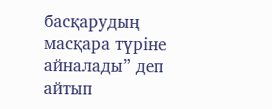басқарудың масқара түріне айналады” деп айтып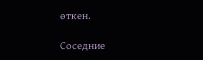өткен.

Соседние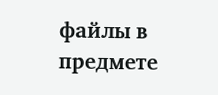файлы в предмете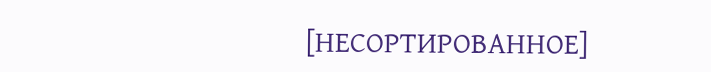[НЕСОРТИРОВАННОЕ]